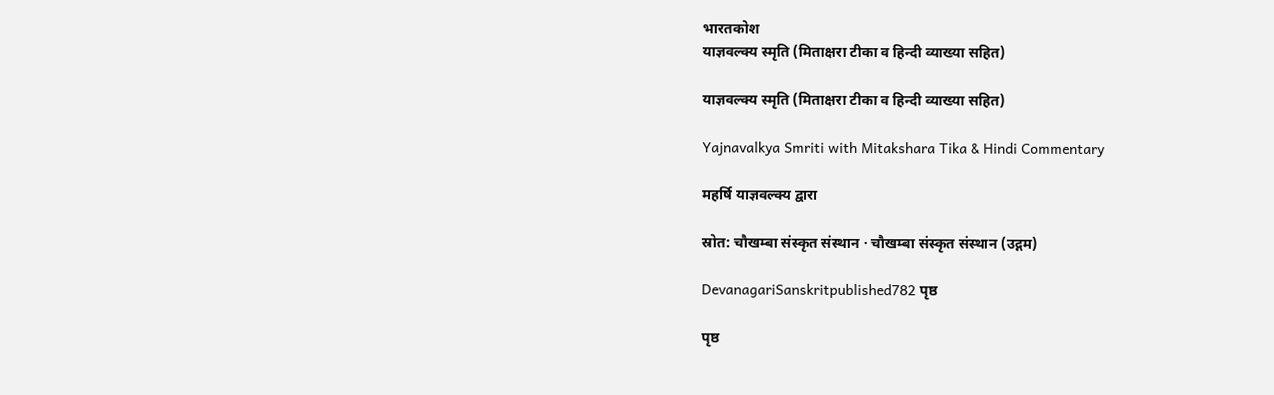भारतकोश
याज्ञवल्क्य स्मृति (मिताक्षरा टीका व हिन्दी व्याख्या सहित)

याज्ञवल्क्य स्मृति (मिताक्षरा टीका व हिन्दी व्याख्या सहित)

Yajnavalkya Smriti with Mitakshara Tika & Hindi Commentary

महर्षि याज्ञवल्क्य द्वारा

स्रोत: चौखम्बा संस्कृत संस्थान · चौखम्बा संस्कृत संस्थान (उद्गम)

DevanagariSanskritpublished782 पृष्ठ

पृष्ठ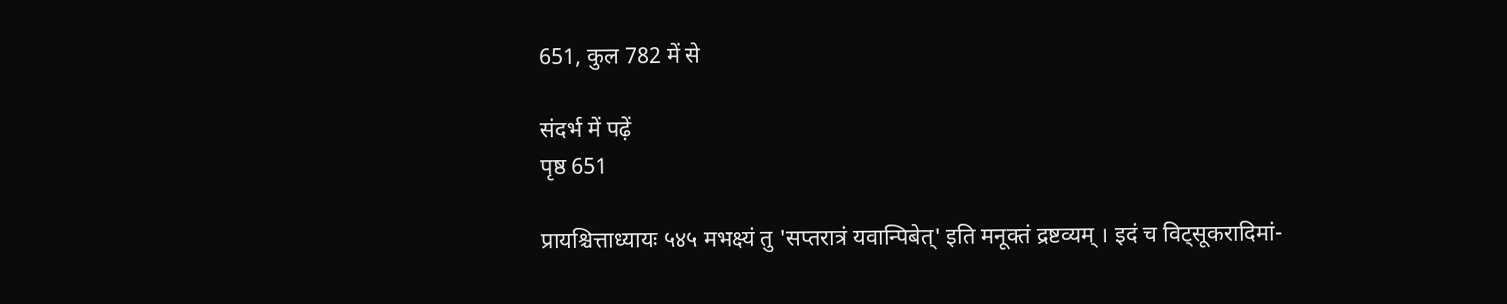651, कुल 782 में से

संदर्भ में पढ़ें
पृष्ठ 651

प्रायश्चित्ताध्यायः ५४५ मभक्ष्यं तु 'सप्तरात्रं यवान्पिबेत्' इति मनूक्तं द्रष्टव्यम् । इदं च विट्सूकरादिमां-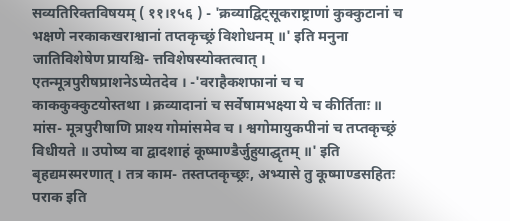सव्यतिरिक्तविषयम् ( ११।१५६ ) - 'क्रव्याद्विट्सूकराष्ट्राणां कुक्कुटानां च भक्षणे नरकाकखराश्वानां तप्तकृच्छ्रं विशोधनम् ॥' इति मनुना जातिविशेषेण प्रायश्चि- त्तविशेषस्योक्तत्वात् । एतन्मूत्रपुरीषप्राशनेऽप्येतदेव । -'वराहैकशफानां च च काककुक्कुटयोस्तथा । क्रव्यादानां च सर्वेषामभक्ष्या ये च कीर्तिताः ॥ मांस- मूत्रपुरीषाणि प्राश्य गोमांसमेव च । श्वगोमायुकपीनां च तप्तकृच्छ्रं विधीयते ॥ उपोष्य वा द्वादशाहं कूष्माण्डैर्जुहुयाद्घृतम् ॥' इति बृहद्यमस्मरणात् । तत्र काम- तस्तप्तकृच्छ्रः, अभ्यासे तु कूष्माण्डसहितः पराक इति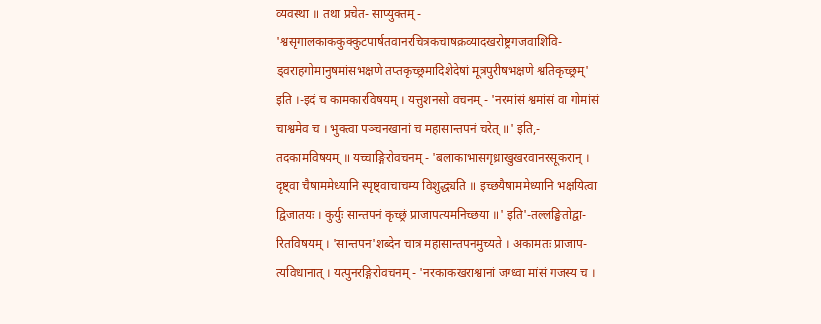व्यवस्था ॥ तथा प्रचेत- साप्युक्तम् - 'श्वसृगालकाककुक्कुटपार्षतवानरचित्रकचाषक्रव्यादखरोष्ट्रगजवाशिवि- ड्वराहगोमानुषमांसभक्षणे तप्तकृच्छ्रमादिशेदेषां मूत्रपुरीषभक्षणे श्वतिकृच्छ्रम्' इति ।-इदं च कामकारविषयम् । यत्तुशनसो वचनम् - 'नरमांसं श्वमांसं वा गोमांसं चाश्वमेव च । भुक्त्वा पञ्चनखानां च महासान्तपनं चरेत् ॥' इति,- तदकामविषयम् ॥ यच्चाङ्गिरोवचनम् - 'बलाकाभासगृध्राखुखरवानरसूकरान् । दृष्ट्वा चैषाममेध्यानि स्पृष्ट्वाचाचम्य विशुद्ध्यति ॥ इच्छयैषाममेध्यानि भक्षयित्वा द्विजातयः । कुर्युः सान्तपनं कृच्छ्रं प्राजापत्यमनिच्छया ॥' इति'-तल्लङ्घितोद्वा- रितविषयम् । 'सान्तपन'शब्देन चात्र महासान्तपनमुच्यते । अकामतः प्राजाप- त्यविधानात् । यत्पुनरङ्गिरोवचनम् - 'नरकाकखराश्वानां जग्ध्वा मांसं गजस्य च ।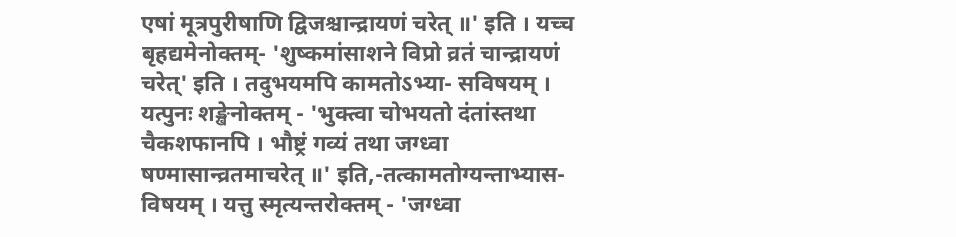एषां मूत्रपुरीषाणि द्विजश्चान्द्रायणं चरेत् ॥' इति । यच्च बृहद्यमेनोक्तम्- 'शुष्कमांसाशने विप्रो व्रतं चान्द्रायणं चरेत्' इति । तदुभयमपि कामतोऽभ्या- सविषयम् । यत्पुनः शङ्खेनोक्तम् - 'भुक्त्वा चोभयतो दंतांस्तथा चैकशफानपि । भौष्ट्रं गव्यं तथा जग्ध्वा षण्मासान्व्रतमाचरेत् ॥' इति,-तत्कामतोग्यन्ताभ्यास- विषयम् । यत्तु स्मृत्यन्तरोक्तम् - 'जग्ध्वा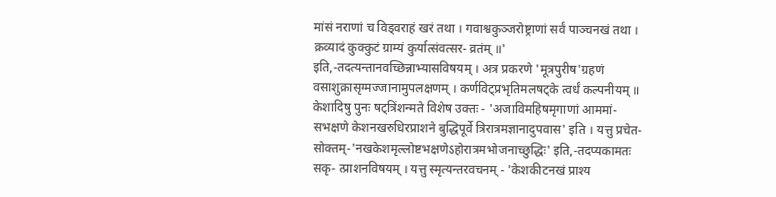मांसं नराणां च विड्वराहं खरं तथा । गवाश्वकुञ्जरोष्ट्राणां सर्वं पाञ्चनखं तथा । क्रव्यादं कुक्कुटं ग्राम्यं कुर्यात्संवत्सर- व्रतंम् ॥' इति,-तदत्यन्तानवच्छिन्नाभ्यासविषयम् । अत्र प्रकरणे 'मूत्रपुरीष'ग्रहणं वसाशुक्रासृग्मज्जानामुपलक्षणम् । कर्णविट्प्रभृतिमलषट्के त्वर्धं कल्पनीयम् ॥ केशादिषु पुनः षट्त्रिंशन्मते विशेष उक्तः - 'अजाविमहिषमृगाणां आममां- सभक्षणे केशनखरुधिरप्राशने बुद्धिपूर्वे त्रिरात्रमज्ञानादुपवास' इति । यत्तु प्रचेत- सोक्तम्-'नखकेशमृल्लोष्टभक्षणेऽहोरात्रमभोजनाच्छुद्धिः' इति,-तदप्यकामतः सकृ- त्प्राशनविषयम् । यत्तु स्मृत्यन्तरवचनम् - 'केशकीटनखं प्राश्य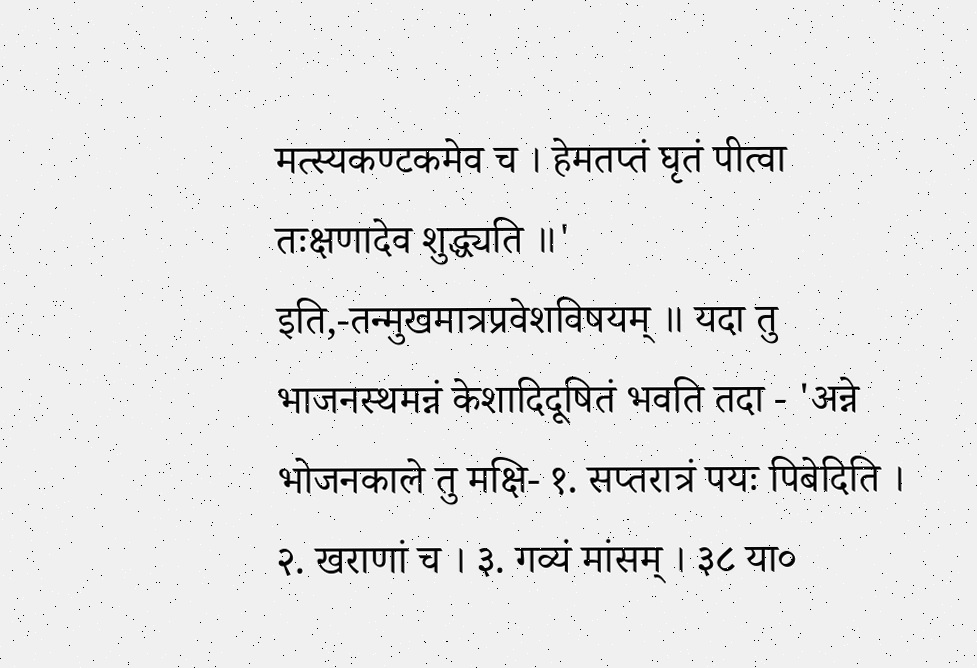मत्स्यकण्टकमेव च । हेमतप्तं घृतं पीत्वा तःक्षणादेव शुद्ध्यति ॥' इति,-तन्मुखमात्रप्रवेशविषयम् ॥ यदा तु भाजनस्थमन्नं केशादिदूषितं भवति तदा - 'अन्ने भोजनकाले तु मक्षि- १. सप्तरात्रं पयः पिबेदिति । २. खराणां च । ३. गव्यं मांसम् । ३८ या०